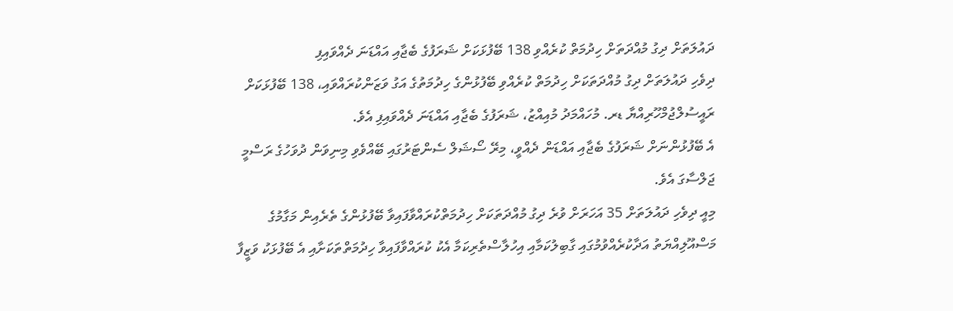ދައުލަތަށް ދިގު މުއްދަތަށް ހިދުމަތް ކުރެއްވި 138 ބޭފުޅަކަށް ޝަރަފުގެ ބެޖާއި އައްޑަނަ ދެއްވައިފި
ދިވެހި ދައުލަތަށް ދިގު މުއްދަތަކަށް ހިދުމަތް ކުރެއްވި ބޭފުޅުންގެ ހިދުމަތުގެ އަގު ވަޒަންކުރައްވައި، 138 ބޭފުޅަކަށް ރައީސުލްޖުމްހޫރިއްޔާ ޑރ. މުހައްމަދު މުއިއްޒު، ޝަރަފުގެ ބެޖާއި އައްޑަނަ ދެއްވައިފި އެވެ.
އެ ބޭފުޅުންނަށް ޝަރަފުގެ ބެޖާއި އައްޑަން ދެއްވީ، މިރޭ ސޯޝަލް ސެންޓަރުގައި ބޭއްވެވި މިނިވަން ދުވަހުގެ ރަސްމީ ޖަލްސާގަ އެވެ.
މިއީ ދިވެހި ދައުލަތަށް 35 އަހަރަށް ވުރެ ދިގު މުއްދަތަކަށް ހިދުމަތްކުރައްވާފައިވާ ބޭފުޅުންގެ ތެރެއިން މަގާމުގެ މަސްއޫލިއްޔަތު އަދާކުރެއްވުމުގައި ގާބިލުކަމާއި އިހުލާސްތެރިކަމާ އެކު ކުރައްވާފައިވާ ހިދުމަތްތަކަށާއި އެ ބޭފުޅަކު ވަޒީފާ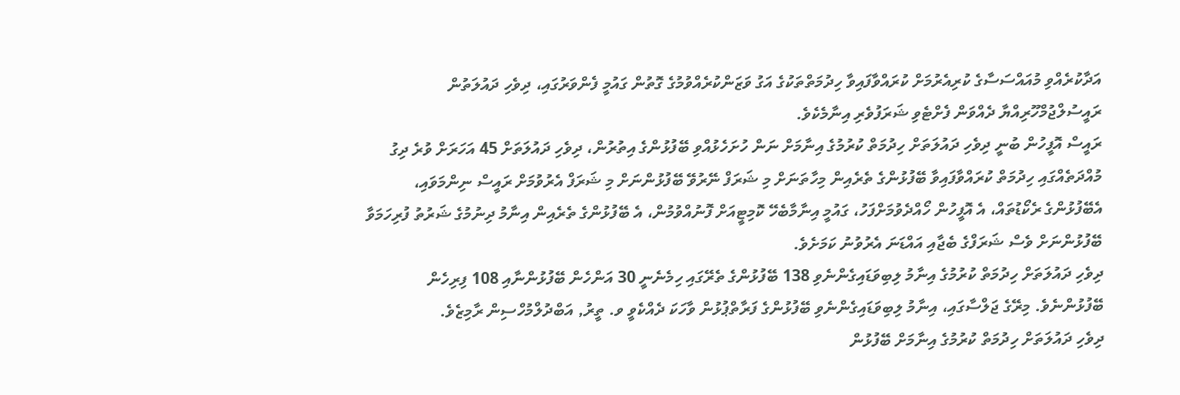އަދާކުރެއްވި މުއައްސަސާގެ ކުރިއެރުމަށް ކުރައްވާފައިވާ ހިދުމަތްތަކުގެ އަގު ވަޒަންކުރެއްވުމުގެ ގޮތުން ގައުމީ ފެންވަރުގައި، ދިވެހި ދައުލަތުން ރައީސުލްޖުމްހޫރިއްޔާ ދެއްވަން ފެށްޓެވި ޝަރަފުވެރި އިނާމެކެވެ.
ރައީސް އޮފީހުން ބުނީ ދިވެހި ދައުލަތަށް ހިދުމަތް ކުރުމުގެ އިނާމަށް ނަން ހުށަހެޅުއްވި ބޭފުޅުންގެ އިތުރުން، ދިވެހި ދައުލަތަށް 45 އަހަރަށް ވުރެ ދިގު މުއްދަތެއްގައި ހިދުމަތް ކުރައްވާފައިވާ ބޭފުޅުންގެ ތެރެއިން މިހާތަނަށް މި ޝަރަފް ނޭރުވޭ ބޭފުޅުންނަށް މި ޝަރަފް އެރުވުމަށް ރައީސް ނިންމަވައި، އެބޭފުޅުންގެ ރެކޯޑުތައް، އެ އޮފީހުން ހޯއްދެވުމަށްފަހު، ގައުމީ އިނާމާބެހޭ ކޮމިޓީއަށް ފޮނުއްވުމުން، އެ ބޭފުޅުންގެ ތެރެއިން އިނާމު ދިނުމުގެ ޝަރުތު ފުރިހަމަވާ ބޭފުޅުންނަށް ވެސް ޝަރަފްގެ ބެޖާއި އައްޑަނަ އެރުވުނު ކަމަށެވެ.
ދިވެހި ދައުލަތަށް ހިދުމަތް ކުރުމުގެ އިނާމު ލިބިވަޑައިގެންނެވި 138 ބޭފުޅުންގެ ތެރޭގައި ހިމެނެނީ 30 އަންހެން ބޭފުޅުންނާއި 108 ފިރިހެން ބޭފުޅުންނެވެ. މިރޭގެ ޖަލްސާގައި، އިނާމު ލިބިވަޑައިގެންނެވި ބޭފުޅުންގެ ފަރާތްޕުޅުން ވާހަކަ ދެއްކެވީ ވ. ތީރު, އަބްދުލްމުހްސިން ރާމިޒެވެ.
ދިވެހި ދައުލަތަށް ހިދުމަތް ކުރުމުގެ އިނާމަށް ބޭފުޅުން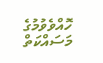ހޮއްވެވުމުގެ މަސައްކަތް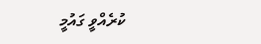ކުރެއްވީ ގައުމީ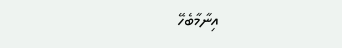އިނާމާބެހޭ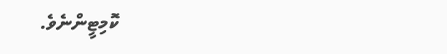ކޮމިޓީންނެވެ.